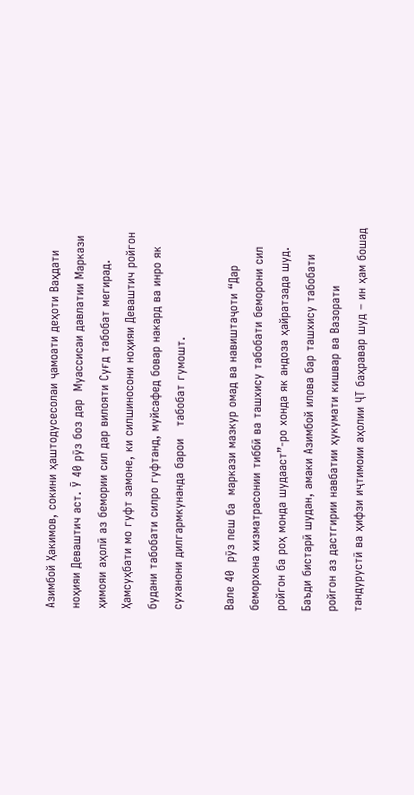Азимбой Ҳакимов, сокини ҳаштодусесолаи ҷамоати деҳоти Ваҳдати  ноҳияи Деваштич аст. Ӯ 40 рӯз боз дар  Муассисаи давлатии Маркази ҳимояи аҳолӣ аз бемории сил дар вилояти Суғд табобат мегирад. Ҳамсуҳбати мо гуфт замоне, ки силшиносони ноҳияи Деваштич ройгон будани табобати силро гуфтанд, муйсафед бовар накард ва инро як суханони дилгармкунанда барои   табобат гумошт.

Вале 40  рӯз пеш ба  маркази мазкур омад ва навиштаҷоти “Дар беморхона хизматрасонии тиббӣ ва ташхису табобати беморони сил ройгон ба роҳ монда шудааст”-ро хонда як андоза ҳайратзада шуд.  Баъди бистарӣ шудан, амаки Азимбой илова бар ташхису табобати ройгон аз дастгирии навбатии ҳукумати кишвар ва Вазорати тандурустӣ ва ҳифзи иҷтимоии аҳолии ҶТ баҳравар шуд – ин ҳам бошад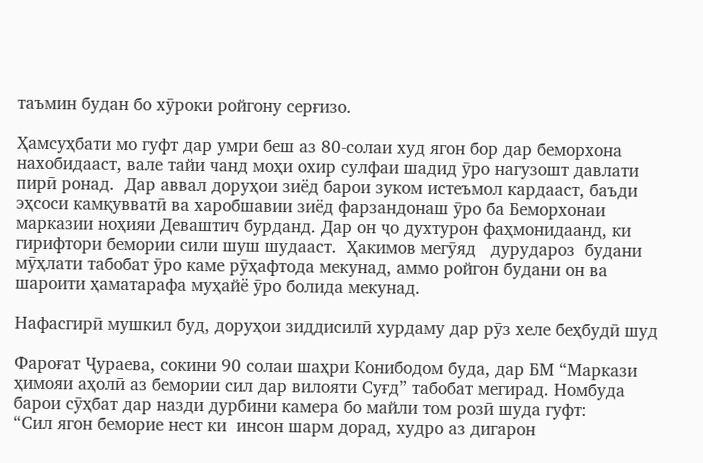таъмин будан бо хӯроки ройгону серғизо.

Ҳамсуҳбати мо гуфт дар умри беш аз 80-солаи худ ягон бор дар беморхона нахобидааст, вале тайи чанд моҳи охир сулфаи шадид ӯро нагузошт давлати пирӣ ронад.  Дар аввал доруҳои зиёд барои зуком истеъмол кардааст, баъди эҳсоси камқувватӣ ва харобшавии зиёд фарзандонаш ӯро ба Беморхонаи марказии ноҳияи Деваштич бурданд. Дар он ҷо духтурон фаҳмонидаанд, ки гирифтори бемории сили шуш шудааст.  Ҳакимов мегӯяд   дурудароз  будани мӯҳлати табобат ӯро каме рӯҳафтода мекунад, аммо ройгон будани он ва шароити ҳаматарафа муҳайё ӯро болида мекунад.

Нафасгирӣ мушкил буд, доруҳои зиддисилӣ хурдаму дар рӯз хеле беҳбудӣ шуд

Фароғат Ҷураева, сокини 90 солаи шаҳри Конибодом буда, дар БМ “Маркази ҳимояи аҳолӣ аз бемории сил дар вилояти Суғд” табобат мегирад. Номбуда   барои сӯҳбат дар назди дурбини камера бо майли том розӣ шуда гуфт:                                 “Сил ягон беморие нест ки  инсон шарм дорад, худро аз дигарон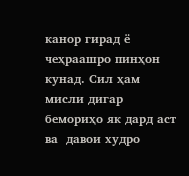канор гирад ё чеҳраашро пинҳон кунад. Сил ҳам мисли дигар бемориҳо як дард аст ва  давои худро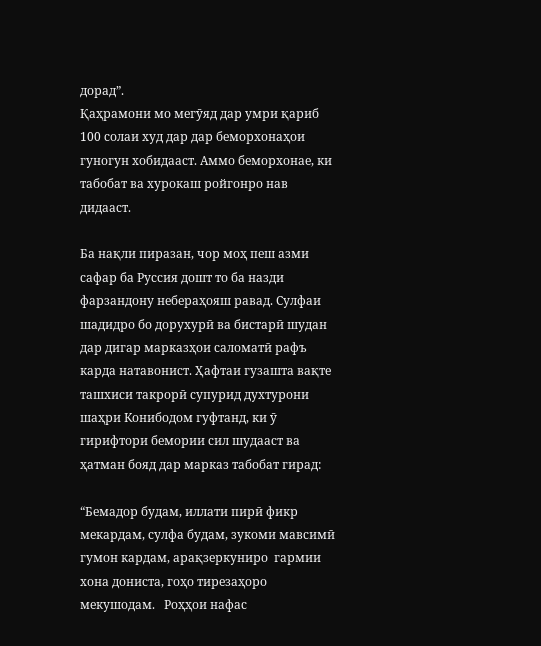дорад”.                                                                                                                                   Қаҳрамони мо мегӯяд дар умри қариб 100 солаи худ дар дар беморхонаҳои гуногун хобидааст. Аммо беморхонае, ки табобат ва хурокаш ройгонро нав дидааст.

Ба нақли пиразан, чор моҳ пеш азми сафар ба Руссия дошт то ба назди фарзандону небераҳояш равад. Сулфаи шадидро бо дорухурӣ ва бистарӣ шудан дар дигар марказҳои саломатӣ рафъ карда натавонист. Ҳафтаи гузашта вақте ташхиси такрорӣ супурид духтурони шаҳри Конибодом гуфтанд, ки ӯ  гирифтори бемории сил шудааст ва ҳатман бояд дар марказ табобат гирад:

“Бемадор будам, иллати пирӣ фикр мекардам, сулфа будам, зукоми мавсимӣ гумон кардам, арақзеркуниро  гармии хона дониста, гоҳо тирезаҳоро мекушодам.   Роҳҳои нафас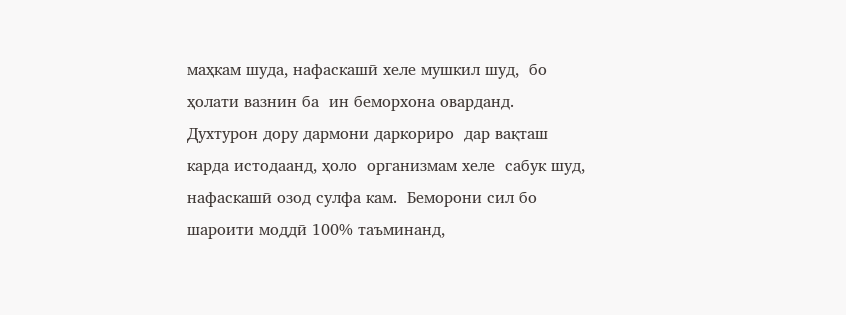маҳкам шуда, нафаскашӣ хеле мушкил шуд,  бо ҳолати вазнин ба  ин беморхона оварданд. Духтурон дору дармони даркориро  дар вақташ карда истодаанд, ҳоло  организмам хеле  сабук шуд, нафаскашӣ озод сулфа кам.  Беморони сил бо шароити моддӣ 100% таъминанд,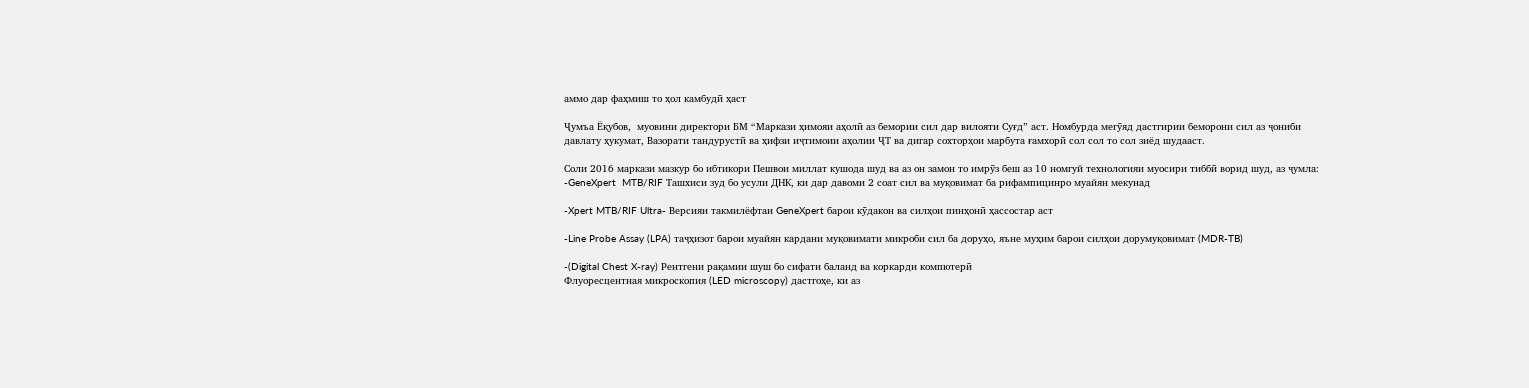аммо дар фаҳмиш то ҳол камбудӣ ҳаст

Ҷумъа Ёқубов,  муовини директори БМ “Маркази ҳимояи аҳолӣ аз бемории сил дар вилояти Суғд” аст. Номбурда мегӯяд дастгирии беморони сил аз ҷониби  давлату ҳукумат, Вазорати тандурустӣ ва ҳифзи иҷтимоии аҳолии ҶТ ва дигар сохторҳои марбута ғамхорӣ сол сол то сол зиёд шудааст.

Соли 2016 маркази мазкур бо ибтикори Пешвои миллат кушода шуд ва аз он замон то имрӯз беш аз 10 номгуй технологияи муосири тиббӣ ворид шуд, аз ҷумла:
-GeneXpert  MTB/RIF Ташхиси зуд бо усули ДНК, ки дар давоми 2 соат сил ва муқовимат ба рифампицинро муайян мекунад

-Xpert MTB/RIF Ultra- Версияи такмилёфтаи GeneXpert барои кӯдакон ва силҳои пинҳонӣ ҳассостар аст

-Line Probe Assay (LPA) таҷҳизот барои муайян кардани муқовимати микроби сил ба доруҳо, яъне муҳим барои силҳои дорумуқовимат (MDR-TB)

-(Digital Chest X-ray) Рентгени рақамии шуш бо сифати баланд ва коркарди компютерӣ
Флуоресцентная микроскопия (LED microscopy) дастгоҳе, ки аз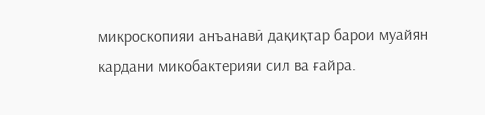микроскопияи анъанавӣ дақиқтар барои муайян кардани микобактерияи сил ва ғайра.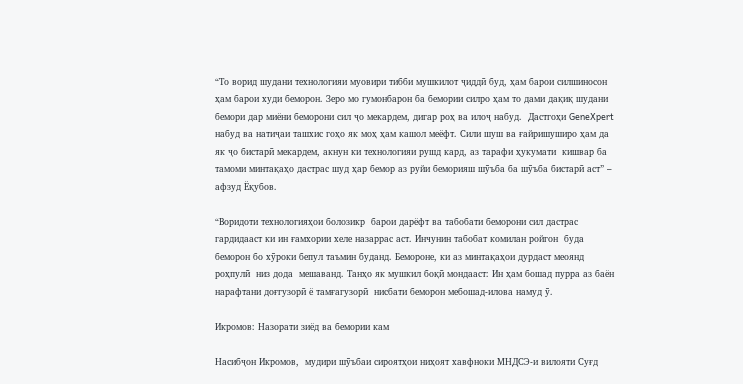“То ворид шудани технологияи муовири тибби мушкилот ҷиддӣ буд, ҳам барои силшиносон ҳам барои худи беморон. Зеро мо гумонбарон ба бемории силро ҳам то дами дақиқ шудани бемори дар миёни беморони сил ҷо мекардем, дигар роҳ ва илоҷ набуд.  Дастгоҳи GeneXpert  набуд ва натиҷаи ташхис гоҳо як моҳ ҳам кашол меёфт. Сили шуш ва ғайришуширо ҳам да як ҷо бистарӣ мекардем, акнун ки технологияи рушд кард, аз тарафи ҳукумати  кишвар ба тамоми минтақаҳо дастрас шуд ҳар бемор аз руйи беморияш шӯъба ба шӯъба бистарӣ аст” – афзуд Ёқубов.

“Воридоти технологияҳои болозикр  барои дарёфт ва табобати беморони сил дастрас гардидааст ки ин ғамхории хеле назаррас аст. Инчунин табобат комилан ройгон  буда  беморон бо хӯроки бепул таъмин буданд. Бемороне, ки аз минтақаҳои дурдаст меоянд  роҳпулӣ  низ дода  мешаванд. Танҳо як мушкил боқӣ мондааст: Ин ҳам бошад пурра аз баён нарафтани доғгузорӣ ё тамғагузорӣ  нисбати беморон мебошад-илова намуд ӯ.

Икромов: Назорати зиёд ва бемории кам

Насибҷон Икромов,  мудири шӯъбаи сироятҳои ниҳоят хавфноки МНДСЭ-и вилояти Суғд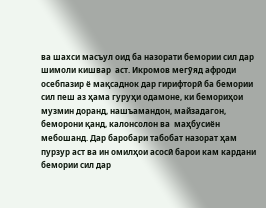ва шахси масъул оид ба назорати бемории сил дар шимоли кишвар  аст. Икромов мегӯяд афроди осебпазир ё мақсаднок дар гирифторӣ ба бемории сил пеш аз ҳама гуруҳи одамоне, ки бемориҳои музмин доранд, нашъамандон, майзадагон, беморони қанд, калонсолон ва  маҳбусиён мебошанд. Дар баробари табобат назорат ҳам пурзур аст ва ин омилҳои асосӣ барои кам кардани бемории сил дар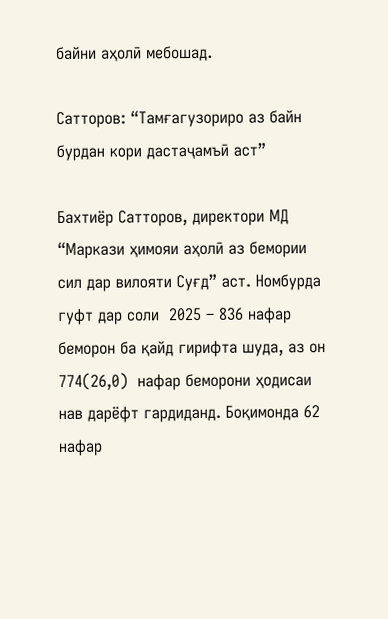байни аҳолӣ мебошад.

Сатторов: “Тамғагузориро аз байн бурдан кори дастаҷамъӣ аст”

Бахтиёр Сатторов, директори МД “Маркази ҳимояи аҳолӣ аз бемории сил дар вилояти Суғд” аст. Номбурда гуфт дар соли  2025 – 836 нафар беморон ба қайд гирифта шуда, аз он 774(26,0)  нафар беморони ҳодисаи нав дарёфт гардиданд. Боқимонда 62 нафар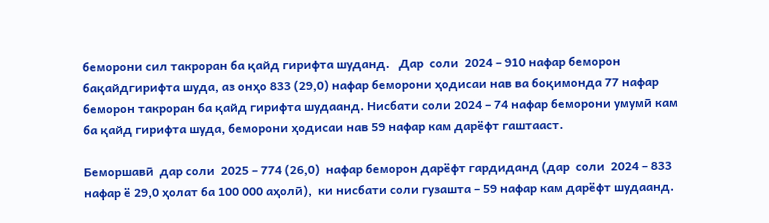беморони сил такроран ба қайд гирифта шуданд.   Дар  соли  2024 – 910 нафар беморон бақайдгирифта шуда, аз онҳо 833 (29,0) нафар беморони ҳодисаи нав ва боқимонда 77 нафар беморон такроран ба қайд гирифта шудаанд. Нисбати соли 2024 – 74 нафар беморони умумӣ кам ба қайд гирифта шуда, беморони ҳодисаи нав 59 нафар кам дарёфт гаштааст.

Беморшавӣ  дар соли  2025 – 774 (26,0)  нафар беморон дарёфт гардиданд (дар  соли  2024 – 833 нафар ё 29,0 ҳолат ба 100 000 аҳолӣ),  ки нисбати соли гузашта – 59 нафар кам дарёфт шудаанд.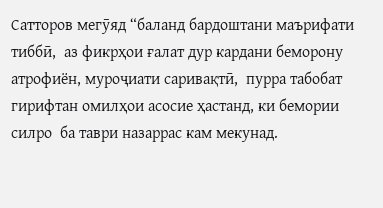Сатторов мегӯяд “баланд бардоштани маърифати тиббӣ,  аз фикрҳои ғалат дур кардани беморону атрофиён, муроҷиати саривақтӣ,  пурра табобат гирифтан омилҳои асосие ҳастанд, ки бемории силро  ба таври назаррас кам мекунад.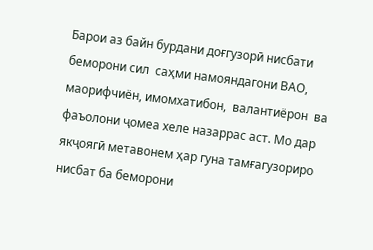Барои аз байн бурдани доғгузорӣ нисбати беморони сил  саҳми намояндагони ВАО, маорифчиён, имомхатибон,  валантиёрон  ва фаъолони ҷомеа хеле назаррас аст. Мо дар якҷоягӣ метавонем ҳар гуна тамғагузориро нисбат ба беморони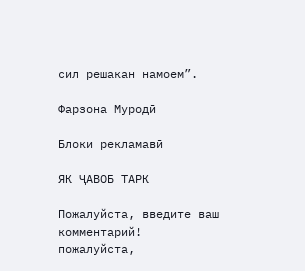сил решакан намоем”.

Фарзона Муродӣ

Блоки рекламавӣ

ЯК ҶАВОБ ТАРК

Пожалуйста, введите ваш комментарий!
пожалуйста,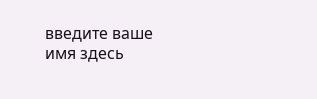введите ваше имя здесь